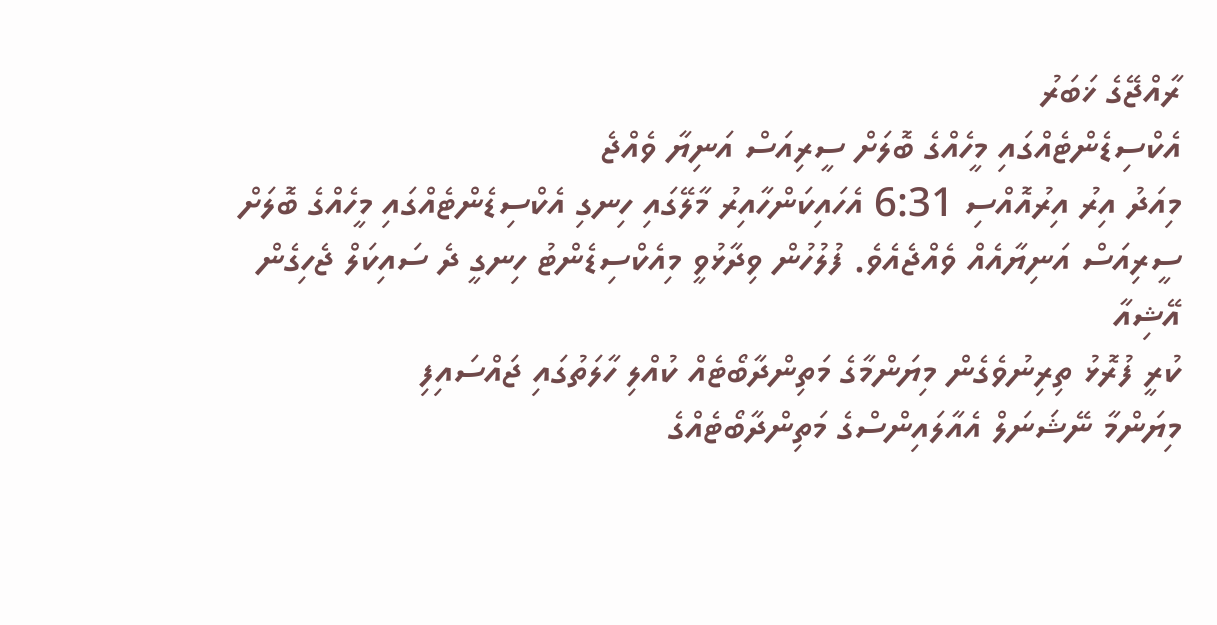ރާއްޖޭގެ ޚަބަރު
އެކްސިޑެންޓެއްގައި މީހެއްގެ ބޮލަށް ސީރިއަސް އަނިޔާ ވެއްޖެ
މިއަދު އިރު އިރުއޮއްސި 6:31 އެހައިކަންހާއިރު މާލޭގައި ހިނގި އެކްސިޑެންޓެއްގައި މީހެއްގެ ބޮލަށް ސީރިއަސް އަނިޔާއެއް ވެއްޖެއެވެ. ފުލުހުން ވިދާޅުވީ މިއެކްސިޑެންޓު ހިނގީ ދެ ސައިކަލް ޖެހިގެން
އޭޝިއާ
ކުރީ ފުރޮޅު ތިރިނުވެގެން މިޔަންމާގެ މަތިންދާބޯޓެއް ކުއްލި ހާލަތުގައި ޖައްސައިފި
މިޔަންމާ ނޭޝަނަލް އެއާލައިންސްގެ މަތިންދާބޯޓެއްގެ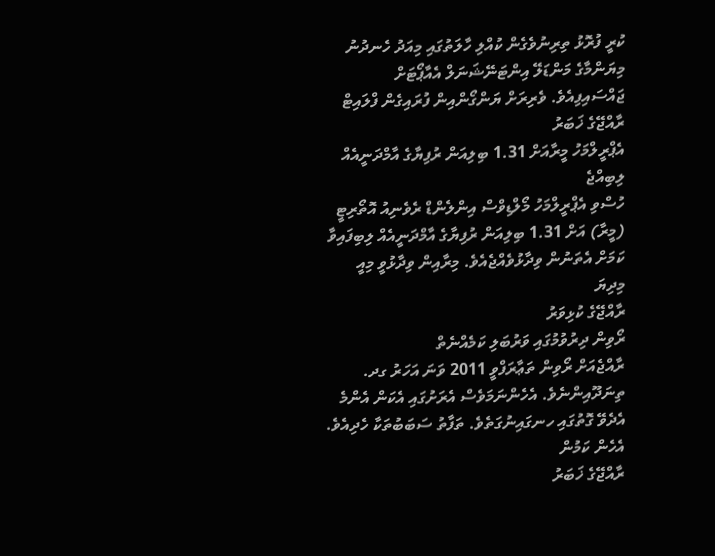ކުރީ ފުރޮޅު ތިރިނުވެގެން ކުއްލި ހާލަތުގައި މިއަދު ހެނދުނު މިޔަންމާގެ މަންޑަލޭ އިންޓަނޭޝަނަލް އެއާޕޯޓަށް ޖައްސައިފިއެވެ. ވެރިރަށް ޔަންގޯންއިން ފުރައިގެން ފްލައިޓް
ރާއްޖޭގެ ޚަބަރު
އެޕްރީލްމަހު މީރާއަށް 1.31 ބިލިއަން ރުފިޔާގެ އާމްދަނީއެއް ލިބިއްޖެ
ހުސްވި އެޕްރީލްމަހު މޯލްޑިވްސް އިންލެންޑް ރެވެނިއު އޮތޯރިޓީ (މީރާ) އަށް 1.31 ބިލިއަން ރުފިޔާގެ އާމްދަނީއެއް ލިބިފައިވާ ކަމަށް އެތަނުން ވިދާޅުވެއްޖެއެވެ. މިރާއިން ވިދާޅުވީ މިއީ މިދިޔަ
ރާއްޖޭގެ ކުޅިވަރު
ރޯވިން ދިރުވުމުގައި ވަރުބަލި ކަމެއްނެތް
ރާއްޖެއަށް ރޯވިން ތަޢާރަފްވީ 2011 ވަނަ އަހަރު ގދ. ތިނަދޫއިންނެވެ. އެހެންނަމަވެސް އެރަށުގައި އެކަން އެންމެ އެދެވޭ ގޮތުގައި ހނގައިނުގަތެވެ. ތަފާތު ސަބަބުތަކާ ހެދިއެވެ. އެހެން ކަމުން
ރާއްޖޭގެ ޚަބަރު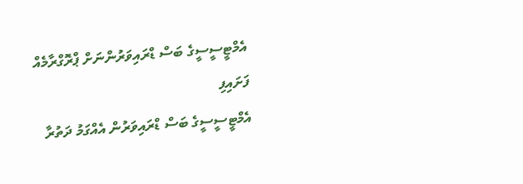އެމްޓީސީސީގެ ބަސް ޑްރައިވަރުންނަށް ޕްރޮގްރާމެއް ފަށައިފި
އެމްޓީސީސީގެ ބަސް ޑްރައިވަރުން އެއްގަމު ދަތުރާ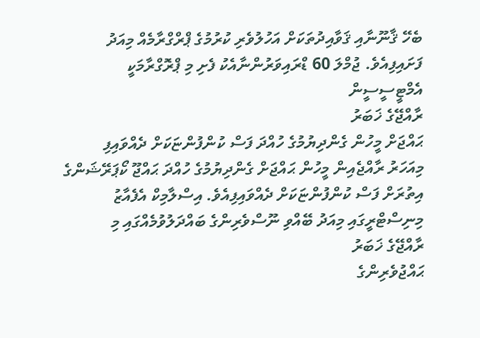ބެހޭ ޤާނޫނާއި ޤަވާއިދުތަކަށް އަހުލުވެރި ކުރުމުގެ ޕްރްގްރާމެއް މިއަދު ފަށައިފިއެވެ. ޖުމްލަ 60 ޑްރައިވަރުންނާއެކު ފެށި މި ޕްރޮގްރާމަކީ އެމްޓީސީސީން
ރާއްޖޭގެ ޚަބަރު
ޙައްޖަށް މީހުން ގެންދިޔުމުގެ ހުއްދަ ފަސް ކުންފުންޏަކަށް ދެއްވައިފި
މިއަހަރު ރާއްޖެއިން މީހުން ޙައްޖަށް ގެންދިޔުމުގެ ހުއްދަ ޙައްޖޫ ކޯޕަރޭޝަންގެ އިތުރަށް ފަސް ކުންފުންޏަކަށް ދެއްވައިފިއެވެ. އިސްލާމިކް އެފެއާޒު މިނިސްޓްރީގައި މިއަދު ބޭއްވި ނޫސްވެރިންގެ ބައްދަލުވުމެއްގައި މި
ރާއްޖޭގެ ޚަބަރު
ޙައްޖުވެރިންގެ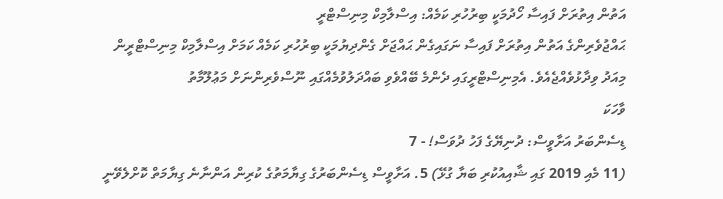އަތުން އިތުރަށް ފައިސާ ހޯދުމަކީ ބިރުހުރި ކަމެއް: އިސްލާމިކް މިނިސްޓްރީ
ޙައްޖުވެރިންގެ އަތުން އިތުރަށް ފައިސާ ނަގައިގެން ޙައްޖަށް ގެންދިޔުމަކީ ބިރުހުރި ކަމެއް ކަމަށް އިސްލާމިކް މިނިސްޓްރީން މިއަދު ވިދާޅުވެއްޖެއެވެ. އެމިނިސްޓްރީގައި ދެންމެ ބޭއްވެވި ބައްދަލުވުމެއްގައި ނޫސްވެރިންނަށް މަޢުލޫމާތު
ވާހަކަ
ޑިސެންބަރު އަށާވީސް: ދުނިޔޭގެ ފަހު ދުވަސް! - 7
(11 މެއި 2019 ގައި ޝާއިއުކުރި ބަޔާ ގުޅޭ) 5. އަށާވީސް ޑިސެންބަރުގެ ގިޔާމަތުގެ ކުރިން އަންނާނެ ގިޔާމަތް ކޮށްލެވޭނީ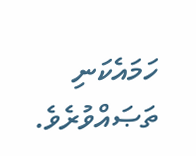ހަމައެކަނި ތަޞައްވުރެވެ.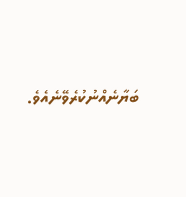ބަޔާނެއްނުކުރެވޭނެއެވެ.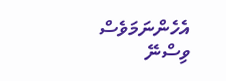އެހެންނަމަވެސް ވިސްނޭ